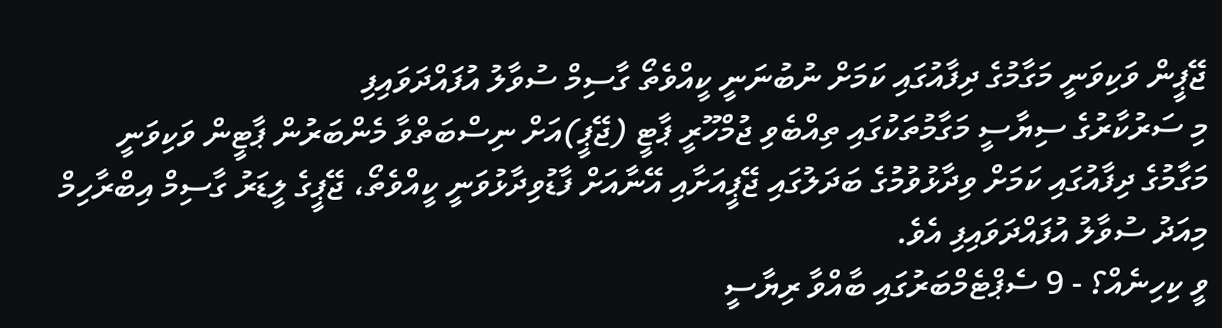ޖޭޕީން ވަކިވަނީ މަގާމުގެ ދިފާއުގައި ކަމަށް ނުބުނަނީ ކީއްވެތޯ ގާސިމް ސުވާލު އުފައްދަވައިފި
މި ސަރުކާރުގެ ސިޔާސީ މަގާމުތަކުގައި ތިއްބެވި ޖުމްހޫރީ ޕާޓީ (ޖޭޕީ)އަށް ނިސްބަތްވާ މެންބަރުން ޕާޓީން ވަކިވަނީ މަގާމުގެ ދިފާއުގައި ކަމަށް ވިދާޅުވުމުގެ ބަދަލުގައި ޖޭޕީއަށާއި އޭނާއަށް ފާޑުވިދާޅުވަނީ ކީއްވެތޯ، ޖޭޕީގެ ލީޑަރު ގާސިމް އިބްރާހިމް މިއަދު ސުވާލު އުފައްދަވައިފި އެވެ.
ވީ ކިހިނެއް؟ - 9 ސެޕްޓެމްބަރުގައި ބާއްވާ ރިޔާސީ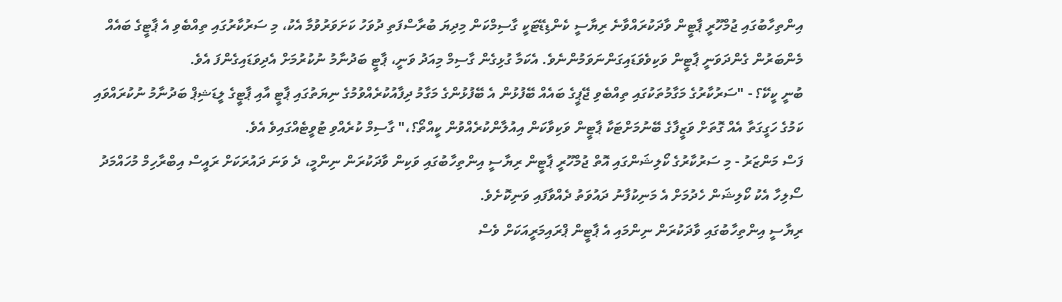އިންތިހާބުގައި ޖުމްހޫރީ ޕާޓީން ވާދަކުރައްވާނެ ރިޔާސީ ކެންޑިޑޭޓަކީ ގާސިމްކަން މިދިޔަ ބުރާސްފަތި ދުވަހު ކަށަވަރުވުމާ އެކު، މި ސަރުކާރުގައި ތިއްބެވި އެ ޕާޓީގެ ބައެއް މެންބަރުން ގެންދަވަނީ ޕާޓީން ވަކިވެވަޑައިގަންނަވަމުންނެވެ. އެކަމާ ގުޅިގެން ގާސިމް މިއަދު ވަނީ، ޕާޓީ ބަދުނާމު ނުކުރުމަށް އެދިވަޑައިގެންފަ އެވެ.
ބުނީ ކީކޭ؟ - "ސަރުކާރުގެ މަގާމުތަކުގައި ތިއްބެވި ޖޭޕީގެ ބައެއް ބޭފުޅުން އެ ބޭފުޅުންގެ މަގާމު ދިފާއުކުރެއްވުމުގެ ނިޔަތުގައި ޕާޓީ އާއި ޕާޓީގެ ލީޑަޝިޕް ބަދުނާމު ނުކުރައްވައި ކަމުގެ ހަގީގަތާ އެއް ގޮތަށް ވަޒީފާގެ ބޭނުމަށްޓަކާ ޕާޓީން ވަކިވާކަން އިއުލާންކުރެއްވުން ކީއްތޯ؟،" ގާސިމް ކުރެއްވި ޓުވީޓެއްގައިވެ އެވެ.
ފަސް މަންޒަރު - މި ސަރުކާރުގެ ކޯލިޝަންގައި އޮތް ޖުމްހޫރީ ޕާޓީން ރިޔާސީ އިންތިހާބުގައި ވަކިން ވާދަކުރަން ނިންމީ، ދެ ވަނަ ދައުރަކަށް ރައީސް އިބްރާހިމް މުހައްމަދު ސޯލިހާ އެކު ކޯލިޝަން ހެދުމަށް އެ މަނިކުފާނު ދައުވަތު ދެއްވާފައި ވަނިކޮށެވެ.
ރިޔާސީ އިންތިހާބުގައި ވާދަކުރަން ނިންމައި އެ ޕާޓީން ޕްރައިމަރީއަކަށް ވެސް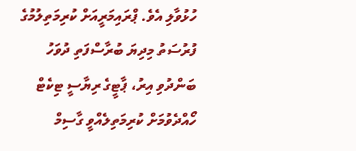ހުޅުވާލި އެވެ. ޕްރައިމަރީއަށް ކުރިމަތިލުމުގެ ފުރުސަތު މިދިޔަ ބުރާސްފަތި ދުވަހު ބަންދުވި އިރު، ޕާޓީގެ ރިޔާސީ ޓިކެޓް ހޯއްދެވުމަށް ކުރިމަތިލެއްވީ ގާސިމް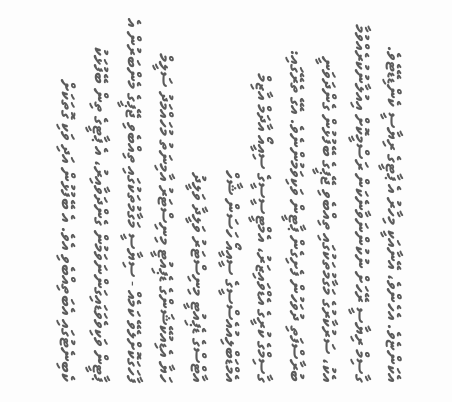އެކަންޏެވެ. އެހެންވެ، އޭނާއަކީ މިހާރު އެ ޕާޓީގެ ރިޔާސީ ކެންޑިޑޭޓެވެ.
ގާސިމް ރިޔާސީ ރޭހަށް ނުކުންނަވާނެކަން ރަސްމީކޮށް އިއުލާނުކުރެއްވުމާ އެކު، ސަރުކާރުގެ މަގާމުތަކުގައި ތިއްބެވި ޖޭޕީގެ ބޭފުޅުން ގެންދަވަނީ ބުރާސްފަތި ދުވަހުން ފެށިގެން ޕާޓީން ވަކިވަމުންނެވެ. އެގޭ ތެރޭގައި:
ގާސިމްގެ ކުރީގެ އެޑްވައިޒަރު، އެމްޓީސީސީގެ ސިއީއޯ އާދަމް އާޒިމް
އެމްޑަބްލިއުއެސްސީގެ ސީއީއޯ ހަސަން ޝާހް
އާޓްސްގެ ޑެޕިއުޓީ މިނިސްޓަރު ވަލީދާ ވަލީދު
ހަޔާ އެޑިއުކޭޝަންގެ ޑެޕިއުޓީ މިނިސްޓަރު އާމިނަތު މުހައްމަދު ސަލީމް
ފާހަގަކޮށްލެވޭ ކަމެއް - ސިޔާސީ މަގާމުތަކުގައި ތިއްބެވި ޖޭޕީގެ މެންބަރުން އެ ޕާޓީން ވަކިވެވަޑައިގަންނަވަމުން ގެންދަވާއިރު، އެ ޕާޓީގެ ތިން ބޭފުޅަކު ކެބިނެޓުގައި އެބަތިއްބެވި އެވެ. އެ ބޭފުޅުން އަދި ވަކި ގޮތަކަށް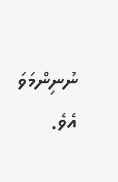ނުނިންމަވަ އެވެ.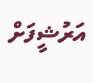އަރުޝީފަށް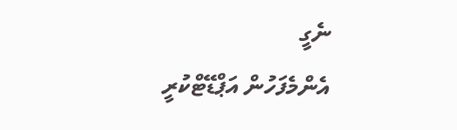ނެގީ
އެންމެފަހުން އަޕްޑޭޓްކުރީ